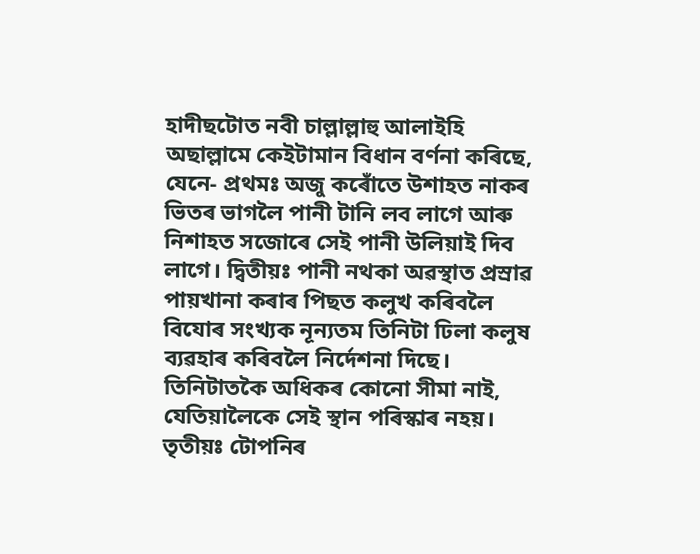হাদীছটোত নবী চাল্লাল্লাহু আলাইহি অছাল্লামে কেইটামান বিধান বৰ্ণনা কৰিছে, যেনে- প্ৰথমঃ অজু কৰোঁতে উশাহত নাকৰ ভিতৰ ভাগলৈ পানী টানি লব লাগে আৰু নিশাহত সজোৰে সেই পানী উলিয়াই দিব লাগে। দ্বিতীয়ঃ পানী নথকা অৱস্থাত প্ৰস্ৰাৱ পায়খানা কৰাৰ পিছত কলুখ কৰিবলৈ বিযোৰ সংখ্যক নূন্যতম তিনিটা ঢিলা কলুষ ব্যৱহাৰ কৰিবলৈ নিৰ্দেশনা দিছে। তিনিটাতকৈ অধিকৰ কোনো সীমা নাই, যেতিয়ালৈকে সেই স্থান পৰিস্কাৰ নহয়। তৃতীয়ঃ টোপনিৰ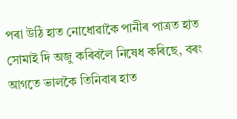পৰা উঠি হাত নোধোৱাকৈ পানীৰ পাত্ৰত হাত সোমাই দি অজু কৰিবলৈ নিষেধ কৰিছে, বৰং আগতে ভালকৈ তিনিবাৰ হাত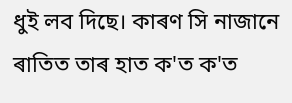ধুই লব দিছে। কাৰণ সি নাজানে ৰাতিত তাৰ হাত ক'ত ক'ত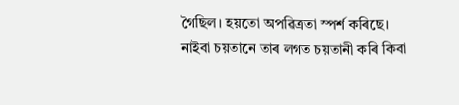গৈছিল। হয়তো অপৱিত্ৰতা স্পৰ্শ কৰিছে। নাইবা চয়তানে তাৰ লগত চয়তানী কৰি কিবা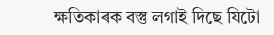ক্ষতিকাৰক বস্তু লগাই দিছে যিটো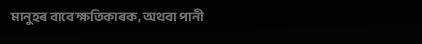মানুহৰ বাবে ক্ষতিকাৰক, অথবা পানী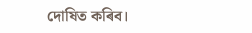দোষিত কৰিব।